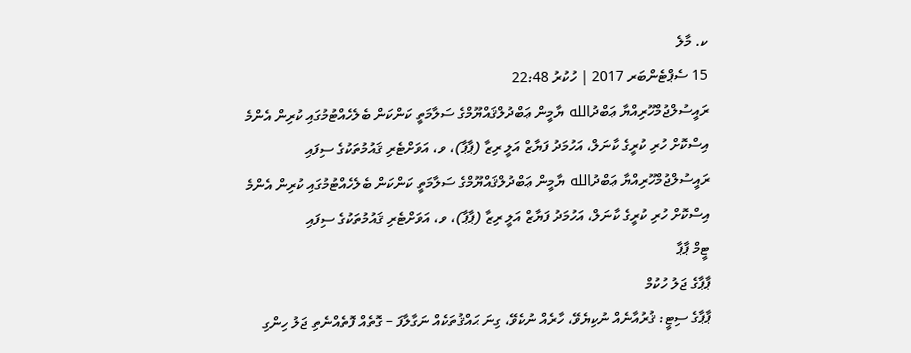ކ. މާލެ
15 ސެޕްޓެންބަރ 2017 | ހުކުރު 22:48
ރައީސުލްޖުމްހޫރިއްޔާ ޢަބްދުالله ޔާމީން ޢަބްދުލްޤައްޔޫމްގެ ސަލާމަތީ ކަންކަން ބެލެހެއްޓުމުގައި ކުރިން އެންމެ އިސްކޮށް ހުރި ކުރީގެ ކާނަލް، އަހުމަދު ފަޔާޒް އަލީ ރިޒާ (ޕާޕާ)، ވ، އަވަށްޓެރި ޤައުމުތަކުގެ ސިފައި
ރައީސުލްޖުމްހޫރިއްޔާ ޢަބްދުالله ޔާމީން ޢަބްދުލްޤައްޔޫމްގެ ސަލާމަތީ ކަންކަން ބެލެހެއްޓުމުގައި ކުރިން އެންމެ އިސްކޮށް ހުރި ކުރީގެ ކާނަލް، އަހުމަދު ފަޔާޒް އަލީ ރިޒާ (ޕާޕާ)، ވ، އަވަށްޓެރި ޤައުމުތަކުގެ ސިފައި
ޓީމް ޕާޕާ
ޕާޕާގެ ޖަލު ހުކުމް
ޕާޕާގެ ސިޓީ: ޤުރުއާނެއް ނުކިޔެވޭ، ހާރެއް ނުކެވޭ، ގިނަ ޙައްޤުތަކެއް ނަގާލާފަ – ގޮތެއް ފޮތެއްނެތި ޖަލު ހިންގި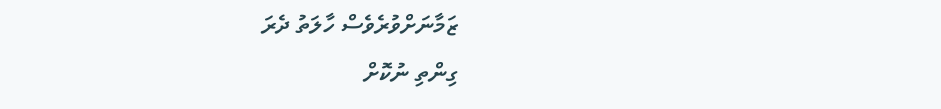ޒަމާނަށްވުރެވެސް ހާލަތު ދެރަ
ގިންތި ނުކޮށް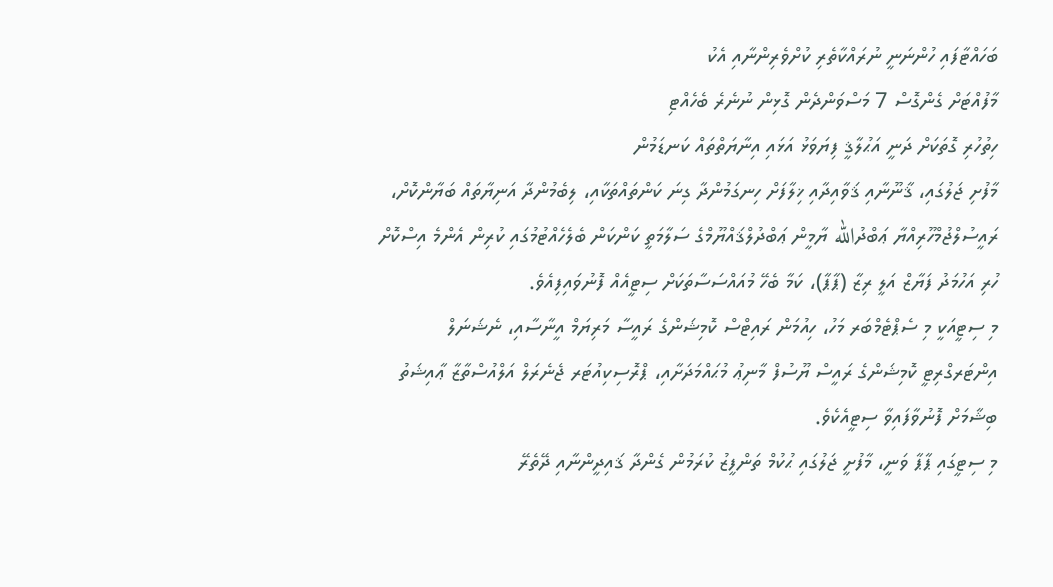ބަހައްޓާފައި ހުންނަނީ ނުރައްކާތެރި ކުށްވެރިންނާއި އެކު
މާފުއްޓަށް ގެންގޮސް 7 މަސްވަންދެން ގޮޅިން ނުނެރެ ބެހެއްޓި
ހިތުހުރި ގޮތަކަށް ދަނީ އަޙުލާޤީ ފިޔަވަޅު އަޅައި އިނާޔަތްތައް ކަނޑަމުން
މާފުށި ޖަލުގައި، ޤާނޫނާއި ޤަވާއިދާއި ޚިލާފަށް ހިނގަމުންދާ ގިނަ ކަންތައްތަކާއި، ލިބެމުންދާ އަނިޔާތައް ބަޔާންކޮށް، ރައީސުލްޖުމްހޫރިއްޔާ ޢަބްދުالله ޔާމީން ޢަބްދުލްޤައްޔޫމްގެ ސަލާމަތީ ކަންކަން ބެލެހެއްޓުމުގައި ކުރިން އެންމެ އިސްކޮށް ހުރި އަހުމަދު ފަޔާޒް އަލީ ރިޒާ (ޕާޕާ)، ކަމާ ބެހޭ މުއައްސަސާތަކަށް ސިޓީއެއް ފޮނުވައިފިއެވެ.
މި ސިޓީއަކީ މި ސެޕްޓެމްބަރ މަހު، ހިއުމަން ރައިޓްސް ކޮމިޝަންގެ ރައީސާ މަރިޔަމް އީނާސާއި، ނެޝަނަލް އިންޓަރގްރިޓީ ކޮމިޝަންގެ ރައީސް ޔޫސުފް މާނިޢު މުޙައްމަދަށާއި، ޕްރޮސިކިއުޓަރ ޖެނެރަލް އަލްއުސްތާޒާ ޢާއިޝަތު ބިޝާމަށް ފޮނުވާފައިވާ ސިޓީއެކެވެ.
މި ސިޓީގައި ޕާޕާ ވަނީ، މާފުށީ ޖަލުގައި ޙުކުމް ތަންފީޒު ކުރަމުން ގެންދާ ޤައިދީންނާއި ދޭތެރޭ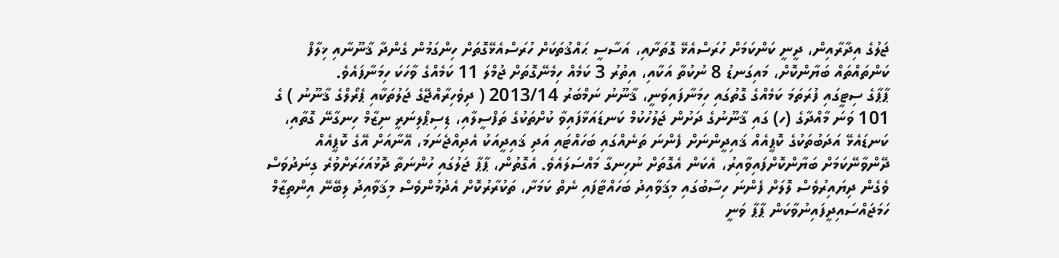ޖަލުގެ އިދާރާއިން، ދީނީ ކަންކަމަށް ހުރަސްއެޅޭ ގޮތަށާއި، އަސާސީ ޙައްޤުތަކަށް ހުރަސްއެޅޭގޮތަށް ހިންގަމުން ގެންދާ ޤާނޫނާއި ޚިލާފް ކަންތައްތައް ބަޔާންކޮށް، މައިގަނޑު 8 ނުކުތާ އަކާއި، އިތުރު 3 ކަމެއް ހިމެނޭގޮތަށް ޖުމްލަ 11 ކަމެއްގެ ވާހަކަ ހިމަނާފައެވެ.
ޕާޕާގެ ސިޓީގައި ފުރަތަމަ ކަމެއްގެ ގޮތުގައި ހިމަނާފައިވަނީ، ޤާނޫނު ނަމްބަރު 2013/14 ( ދިވެހިރާއްޖޭގެ ޖަލުތަކާއި ޕެރޯލްގެ ޤާނޫނު ) ގެ 101 ވަނަ މާއްދާގެ (ހ) ގައި ޤާނޫނުގެ ދަށުން ޖަލުހުކުމް ކަނޑައަޅާފައިވާ ކުށްތަކުގެ ތަފްސީލާއި، ޑިސިޕްލިނަރީ ނިޒާމް ހިނގާނޭ ގޮތާއި، ކަނޑައެޅޭ އަދަބުތަކުގެ ކޮޕީއެއް ޤައިދީންނަށް ފެންނަ ތަނެއްގައި ބަހައްޓައި އަދި ޤައިދީއަކު އެދިއްޖެނަމަ، އޭނާއަށް އޭގެ ކޮޕީއެއް ދޭންވާނޭކަމަށް ބަޔާންކޮށްފައިވާއިރު، އެކަން އެގޮތަށް ނުހިނގާ މައްސަލައެވެ. އެގޮތުން، ޕާޕާ ޖަލުގައި ހުންނަތާ ދޮޅުއަހަރަށްވުރެ ގިނަދުވަސް ވެގެން ދިޔައިރުވެސް ލޮލަށް ފެންނަ ހިސާބުގައި މިޤަވާއިދު ބަހައްޓާފައި ނެތް ކަމަށާ، ތަކުރާރުކޮށް އެދުމުންވެސް މިޤަވާއިދު ލިބޭނޭ އިންތިޒާމް ހަމަޖައްސައިދީފައިނުވާކަން ޕާޕާ ވަނީ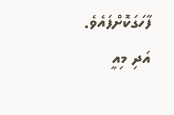ފާހަގަކޮށްފައެވެ. އަދި މިއީ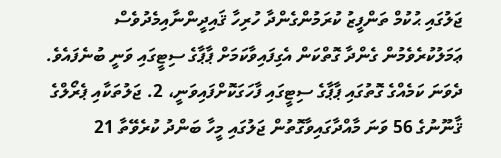ޖަލުގައި ޙުކުމް ތަންފީޒު ކުރަމުންގެންދާ ހުރިހާ ޤައިދީންނާއިމެދުވެސް ޢަމަލުކުރެވެމުން ގެންދާ ގޮތްކަން އެގިފައިވާކަމަށް ޕާޕާގެ ސިޓީގައި ވަނީ ބުނެފައެވެ.
ދެވަނަ ކަމެއްގެ ގޮތުގައި ޕާޕާގެ ސިޓީގައި ފާހަގަކޮށްފައިވަނީ، 2. ޖަލުތަކާއި ޕެރޯލްގެ ޤާނޫނުގެ 56 ވަނަ މާއްދާގައިވާގޮތުން ޖަލުގައި މީހާ ބަންދު ކުރެވޭތާ 21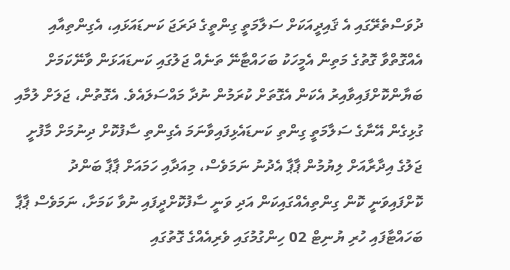ދުވަސްތެރޭގައި އެ ޤައިދީއަކަށް ސަލާމަތީ ގިންތީގެ ދަރަޖަ ކަނޑައަޅައި، އެގިންތިއާއި އެއްގޮތްވާ ގޮތުގެ މަތިން އެމީހަކު ބަހައްޓާނޭ ތަނެއް ޖަލުގައި ކަނޑައަޅަން ވާނޭކަމަށް ބަޔާންކޮށްފައިވާއިރު އެކަން އެގޮތަށް ކުރަމުން ނުދާ މައްސަލައެވެ. އެގޮތުން، ޖަލަށް ލުމާއި ގުޅިގެން އޭނާގެ ސަލާމަތީ ގިންތި ކަނޑައެޅިފައިވާނަމަ އެގިންތި ސާފުކޮށް ދިނުމަށް މާފުށީ ޖަލުގެ އިދާރާއަށް ލިޔުމުން ޕާޕާ އެދުނު ނަމަވެސް، މިއަދާއި ހަމައަށް ޕާޕާ ބަންދު ކޮށްފައިވަނީ ކޮން ގިންތިއެއްގައިކަން އަދި ވަނީ ސާފުކޮށްދީފައި ނުވާ ކަމަށާ، ނަމަވެސް ޕާޕާ ބަހައްޓާފައި ހުރި ޔުނިޓް 02 ހިންގުމުގައި ވެރިއެއްގެ ގޮތުގައި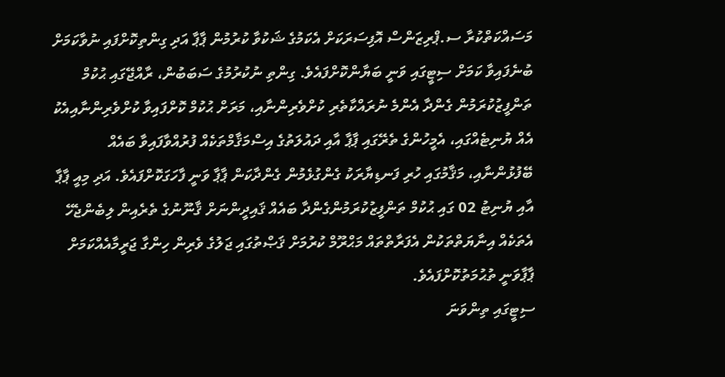މަސައްކަތްކުރާ ސ.ޕްރިޒަންސް އޮފިސަރަކަށް އެކަމުގެ ޝަކުވާ ކުރުމުން ޕާޕާ އަދި ގިންތިކޮށްފައި ނުވާކަމަށް ބުނެފައިވާ ކަމަށް ސިޓީގައި ވަނީ ބަޔާންކޮށްފައެވެ. ގިންތި ނުކުރުމުގެ ސަބަބުން، ރާއްޖޭގައި ޙުކުމް ތަންފީޒުކުރަމުން ގެންދާ އެންމެ ނުރައްކާތެރި ކުށްވެރިންނާއި، މަރަށް ޙުކުމް ކޮށްފައިވާ ކުށްވެރިންނާއިއެކު އެއް ޔުނިޓެއްގައި، އެމީހުންގެ ތެރޭގައި ޕާޕާ އާއި ދައުލަތުގެ އިސްމަޤާމްތަކެއް ފުރުއްވާފައިވާ ބައެއް ބޭފުޅުންނާއި، މަޤާމުގައި ހުރި ފަނޑިޔާރަކު ގެންގުޅެމުން ގެންދާކަން ޕާޕާ ވަނީ ފާހަގަކޮށްފައެވެ. އަދި މިއީ ޕާޕާ އާއި ޔުނިޓު 02 ގައި ޙުކުމް ތަންފީޒުކުރަމުންގެންދާ ބައެއް ޤައިދީންނަށް ޤާނޫނުގެ ތެރެއިން ލިބެންޖެހޭ އެތަކެއް އިނާޔަތްތަކުން އެފަރާތްތައް މަޙްރޫމް ކުރުމަށް ޤަޞްތުގައި ޖަލުގެ ވެރިން ހިންގާ ޖަރީމާއެއްކަމަށް ޕާޕާވަނީ ތުޙުމަތުކޮށްފައެވެ.
ސިޓީގައި ތިންވަނަ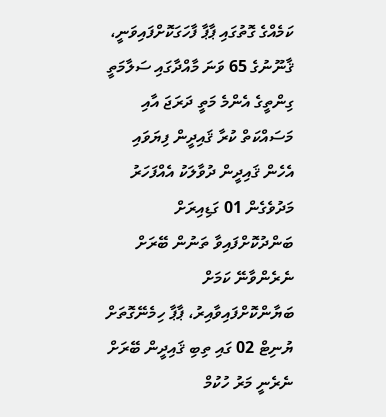ކަމެއްގެ ގޮތުގައި ޕާޕާ ފާހަގަކޮށްފައިވަނީ، ޤާނޫނުގެ 65 ވަނަ މާއްދާގައި ސަލާމަތީ ގިންތީގެ އެންމެ މަތީ ދަރަޖަ އާއި މަސައްކަތް ކުރާ ޤައިދީން ފިޔަވައި އެހެން ޤައިދީން ދުވާލަކު އެއްފަހަރު މަދުވެގެން 01 ގަޑިއިރަށް ބަންދުކޮށްފައިވާ ތަނުން ބޭރަށް ނެރެންވާނޭ ކަމަށް ބަޔާންކޮށްފައިވާއިރު، ޕާޕާ ހިމެނޭގޮތަށް ޔުނިޓް 02 ގައި ތިބި ޤައިދީން ބޭރަށް ނެރެނީ މަރު ހުކުމް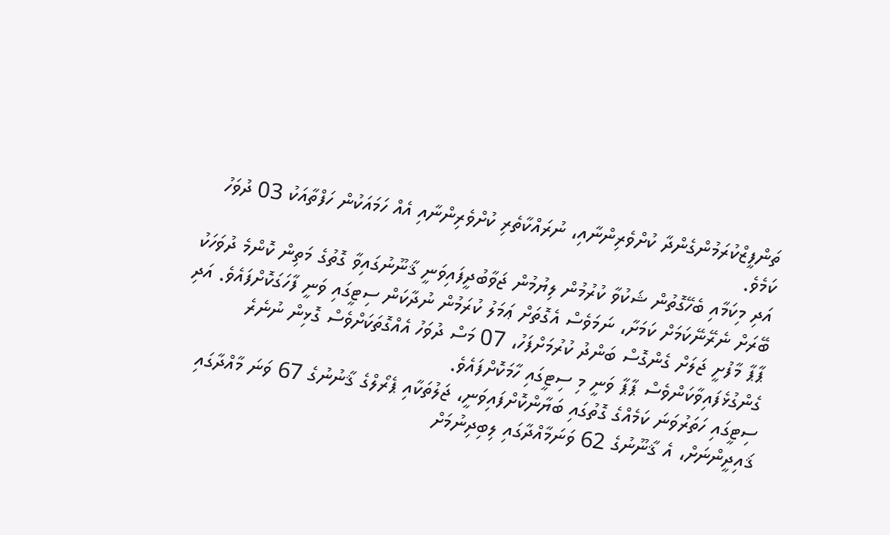ތަންފީޒްކުރަމުންގެންދާ ކުށްވެރިންނާއި، ނުރައްކާތެރި ކުށްވެރިންނާއި އެއް ހަމައަކުން ހަފްތާއަކު 03 ދުވަހު ކަމެވެ.
އަދި މިކަމާއި ބެހޭގޮތުން ޝަކުވާ ކުރުމުން ލިޔުމުން ޖަވާބުދީފައިވަނީ ޤާނޫނުގައިވާ ގޮތުގެ މަތިން ކޮންމެ ދުވަހަކު ބޭރަށް ނެރޭނޭކަމަށް ކަމަށާ، ނަމަވެސް އެގޮތަށް ޢަމަލު ކުރަމުން ނުދާކަން ސިޓީގައި ވަނީ ފާހަގަކޮށްފައެވެ. އަދި ޕާޕާ މާފުށީ ޖަލަށް ގެންގޮސް ބަންދު ކުރުމަށްފަހު، 07 މަސް ދުވަހު އެއްގޮތަކަށްވެސް ގޮޅިން ނުނެރެ ގެންގުޅެފައިވާކަންވެސް ޕާޕާ ވަނީ މި ސިޓީގައި ހާމަކޮށްފައެވެ.
ސިޓީގައި ހަތަރުވަނަ ކަމެއްގެ ގޮތުގައި ބަޔާންކޮށްފައިވަނީ، ޖަލުތަކާއި ޕެރޯލްގެ ޤާނުނުގެ 67 ވަނަ މާއްދާގައި ޤައިދީންނަށް، އެ ޤާނޫނުގެ 62 ވަނަމާއްދާގައި ލިބިދިނުމަށް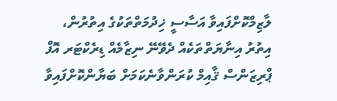ލާޒިމްކޮށްފައިވާ އަސާސީ ޚިދުމަތްތަކުގެ އިތުރުން، އިތުރު އިނާޔަތްތަކެއް ދެވޭނޭ ނިޒާމެއް ޑިރެކްޓަރ އޮފް ޕްރިޒަންސް ޤާއިމް ކުރަންވާނެކަމަށް ބަޔާންކޮށްފައިވާ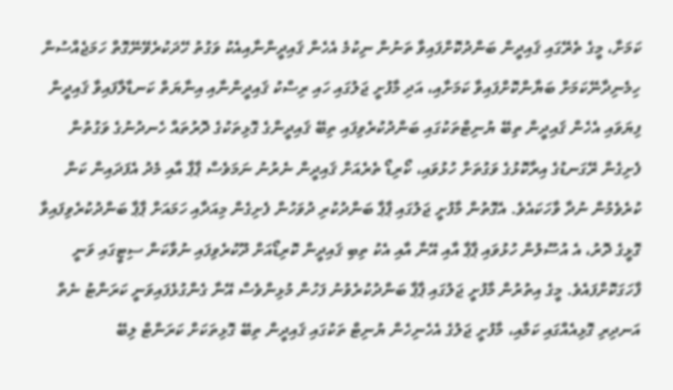ކަމަށާ، މީގެ ތެރޭގައި ޤައިދީން ބަންދުކޮށްފައިވާ ތަނުން ނިކުމެ އެހެން ޤައިދީންނާއިއެކު ވަގުތު ހޭދަކުރެވޭނޭގޮތް ހަމަޖެއްސުން ހިމެނިދާނޭކަމަށް ބަޔާންކޮށްފައިވާ ކަމަށާއި، އަދި މާފުށީ ޖަލުގައި ހައި ރިސްކު ޤައިދީންނާއި އިނާޔަތް ކަނޑާލާފައިވާ ޤައިދީން ފިޔަވައި އެހެން ޤައިދީން ތިބޭ ޔުނިޓްތަކުގައި ބަންދުކުރެވިފައި ތިބޭ ޤައިދީންގެ ގޮޅިތަކުގެ ދޮރުތައް ހެނދުނުގެ ވަގުތުން ފެށިގެން ރޭގަނޑުގެ އިރާކޮޅުގެ ވަގުތަށް ހުޅުވައި، ކޯރިޑޯ ތެރެއަށް ޤައިދީން ނެރުނު ނަމަވެސް ޕާޕާ އާއި މެދު އެފަދައިން ކަން ކުރެވެމުން ނުދާ ވާހަކައެވެ. އެގޮތުން މާފުށީ ޖަލުގައި ޕާޕާ ބަންދުކުރި ދުވަހުން ފެށިގެން މިއަދާއި ހަމައަށް ޕާޕާ ބަންދުކުރެވިފައިވާ ގޮޅީގެ ދޮރު، އެ އުސޫލުން ހުޅުވައި ޕާޕާ އާއި އޭނާ އާއި އެކު ތިބި ޤައިދީން ކޮރިޑޯއަށް ދޫކުރެވިފައި ނުވާކަން ސިޓީގައި ވަނީ ފާހަގަކޮށްފައެވެ. މީގެ އިތުރުން މާފުށީ ޖަލުގައި ޕާޕާ ބަންދުކުރެވުނު ފަހުން މުޅިންވެސް އޭނާ ގެންގުޅެފައިވަނީ ކަރަންޓު ނެތް އަނދިރި ގޮޅިއެއްގައި ކަމާއި، މާފުށީ ޖަލުގެ އެހެނިހެން ޔުނިޓް ތަކުގައި ޤައިދީން ތިބޭ ގޮޅިތަކަށް ކަރަންޓް ލިބޭ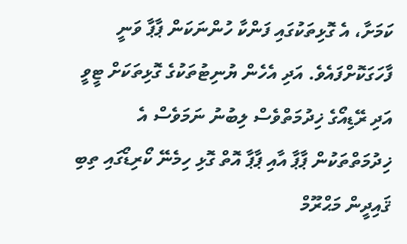ކަމަށާ، އެ ގޮޅިތަކުގައި ފަންކާ ހުންނަކަން ޕާޕާ ވަނީ ފާހަގަކޮށްފައެވެ. އަދި އެހެން ޔުނިޓުތަކުގެ ގޮޅިތަކަށް ޓީވީ އަދި ރޭޑިއޯގެ ޚިދުމަތްވެސް ލިބުނު ނަމަވެސް އެ ޚިދުމަތްތަކުން ޕާޕާ އާއި ޕާޕާ އޮތް ގޮޅި ހިމެނޭ ކޯރިޑޯގައި ތިބި ޤައިދީން މަޙްރޫމް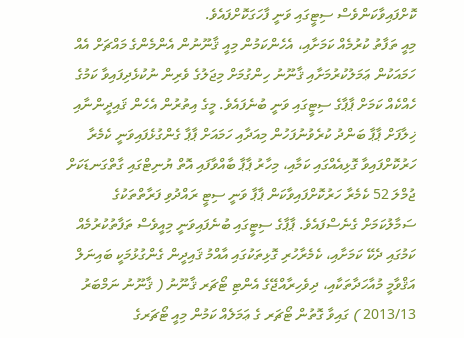ކޮށްފައިވާކަންވެސް ސިޓީގައި ވަނީ ފާހަގަކޮށްފައެވެ.
މިއީ ތަފާތު ކުރުމެއް ކަމަށާއި، އެހެންކަމުން މިއީ ޤާނޫނުން އެންމެންގެ މައްޗަށް އެއް ހަމައަކުން ޢަމަލުކުރުމަށާއި ޤާނޫނު ހިންގުމަށް މިޖަލުގެ ވެރިން ނުކުޅެދިފައިވާ ކަމުގެ ހެއްކެއް ކަމަށް ޕާޕާގެ ސިޓީގައި ވަނީ ބުނެފައެވެ. މީގެ އިތުރުން އެހެން ޤައިދީންނާއި ޚިލާފަށް ޕާޕާ ބަންދު ކުރެވުނުފަހުން މިއަދާއި ހަމައަށް ޕާޕާ ގެންގުޅެފައިވަނީ ކެމެރާ ހަރުކޮށްފައިވާ ގޮޅިއެއްގައި ކަމާއި، މިހާރު ޕާޕާ ބާއްވާފައި އޮތް ޔުނިޓްގައި ގާތްގަނޑަކަށް ޖުމްލަ 52 ކެމެރާ ހަރުކޮށްފައިވާކަން ޕާޕާ ވަނީ ސިޓީ ރައްދުވި ފަރާތްތަކުގެ ސަމާލުކަމަށް ގެނެސްފައެވެ. ޕާޕާގެ ސިޓީގައި ބުނެފައިވަނީ މިއީވެސް ތަފާތުކުރުމެއް ކަމުގައި ދެކޭ ކަމަށާއި، ކެމެރާހުރި ގޮޅިތަކުގައި އާއްމު ޤައިދީން ގެންގުޅުމަކީ ބައިނަލް އަޤްވާމީ މުއާހަދާތަކާއި، ދިވެހިރާއްޖޭގެ އެންޓި ޓޯޗަރ ޤާނޫނު ( ޤާނޫނު ނަމްބަރު 2013/13 ) ގައިވާ ގޮތުން ޓޯޗަރ ގެ ޢަމަލެއް ކަމުން މިއީ ޓޯޗަރގެ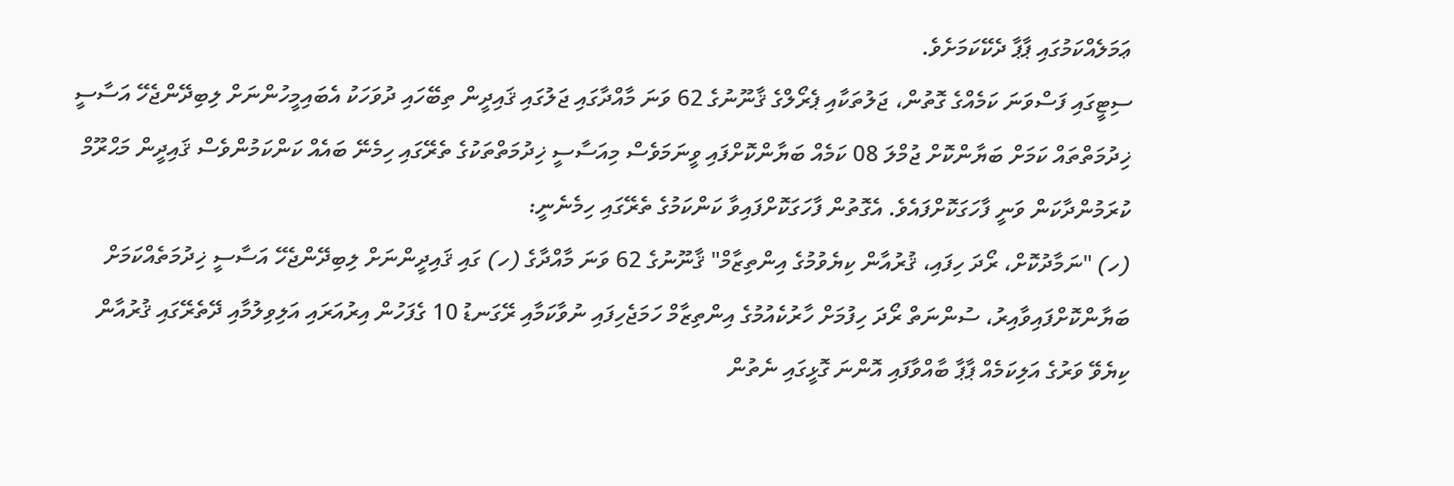ޢަމަލެއްކަމުގައި ޕާޕާ ދެކޭކަމަށެވެ.
ސިޓީގައި ފަސްވަނަ ކަމެއްގެ ގޮތުން، ޖަލުތަކާއި ޕެރޯލްގެ ޤާނޫނުގެ 62 ވަނަ މާއްދާގައި ޖަލުގައި ޤައިދީން ތިބޭހައި ދުވަހަކު އެބައިމީހުންނަށް ލިބިދޭންޖެހޭ އަސާސީ ޚިދުމަތްތައް ކަމަށް ބަޔާންކޮށް ޖުމްލަ 08 ކަމެއް ބަޔާންކޮށްފައި ވީނަމަވެސް މިއަސާސީ ޚިދުމަތްތަކުގެ ތެރޭގައި ހިމެނޭ ބައެއް ކަންކަމުންވެސް ޤައިދީން މަޙްރޫމް ކުރަމުންދާކަން ވަނީ ފާހަގަކޮށްފައެވެ. އެގޮތުން ފާހަގަކޮށްފައިވާ ކަންކަމުގެ ތެރޭގައި ހިމެނެނީ:
(ހ) "ނަމާދުކޮށް، ރޯދަ ހިފައި، ޤުރުއާން ކިޔެވުމުގެ އިންތިޒާމް" ޤާނޫނުގެ 62 ވަނަ މާއްދާގެ (ހ) ގައި ޤައިދީންނަށް ލިބިދޭންޖެހޭ އަސާސީ ޚިދުމަތެއްކަމަށް ބަޔާންކޮށްފައިވާއިރު، ސުންނަތް ރޯދަ ހިފުމަށް ހާރުކެއުމުގެ އިންތިޒާމް ހަމަޖެހިފައި ނުވާކަމާއި ރޭގަނޑު 10 ގެފަހުން އިރުއަރައި އަލިވިލުމާއި ދޭތެރޭގައި ޤުރުއާން ކިޔެވޭ ވަރުގެ އަލިކަމެއް ޕާޕާ ބާއްވާފައި އޮންނަ ގޮޅީގައި ނެތުން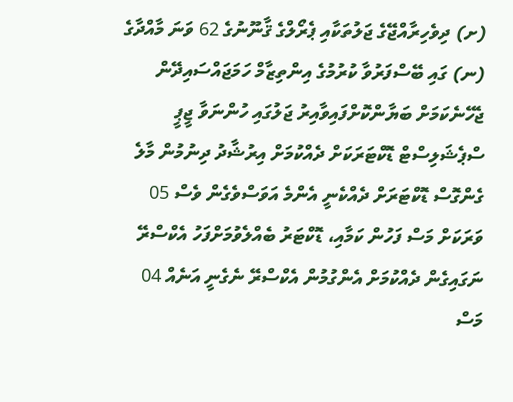(ށ) ދިވެހިރާއްޖޭގެ ޖަލުތަކާއި ޕެރޯލްގެ ޤާނޫނުގެ 62 ވަނަ މާއްދާގެ (ނ) ގައި ބޭސްފަރުވާ ކުރުމުގެ އިންތިޒާމް ހަމަޖައްސައިދޭން ޖެހޭނެކަމަށް ބަޔާންކޮށްފައިވާއިރު ޖަލުގައި ހުންނަވާ ޖީޕީ ސްޕެޝަލިސްޓް ޑޮކްޓަރަކަށް ދެއްކުމަށް އިރުޝާދު ދިނުމުން މާލެ ގެންގޮސް ޑޮކްޓަރަށް ދެއްކެނީ އެންމެ އަވަސްވެގެން ވެސް 05 ވަރަކަށް މަސް ފަހުން ކަމާއި، ޑޮކްޓަރު ބެއްލެވުމަށްފަހު އެކްސްރޭ ނަގައިގެން ދެއްކުމަށް އެންގުމުން އެކްސްރޭ ނެގެނީ އަނެއް 04 މަސް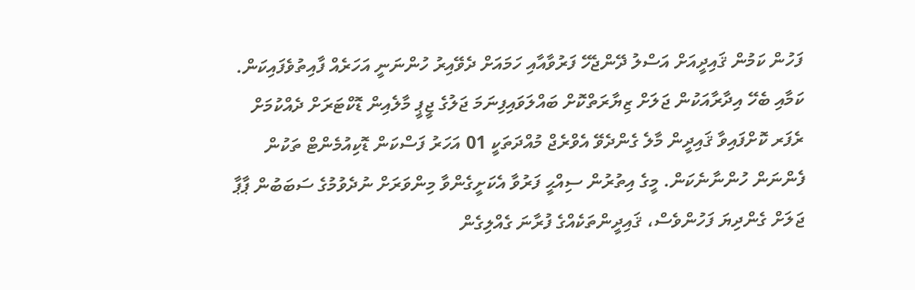ފަހުން ކަމުން ޤައިދީއަށް އަސްލު ދޭންޖެހޭ ފަރުވާއާއި ހަމައަށް ދެވޭއިރު ހުންނަނީ އަހަރެއް ފާއިތުވެފައިކަން. ކަމާއި ބެހޭ އިދާރާއަކުން ޖަލަށް ޒިޔާރަތްކޮށް ބައްލަވައިފިނަމަ ޖަލުގެ ޖީޕީ މާލެއިން ޑޮކްޓަރަށް ދެއްކުމަށް ރެފަރ ކޮށްފައިވާ ޤައިދީން މާލެ ގެންދެވޭ އެވްރެޖް މުއްދަތަކީ 01 އަހަރު ފަސްކަން ޑޮކިއުމެންޓް ތަކުން ފެންނަން ހުންނާނެކަން. މީގެ އިތުރުން ސިއްޙީ ފަރުވާ އެކަށީގެންވާ މިންވަރަށް ނުދެވުމުގެ ސަބަބުން ޕާޕާ ޖަލަށް ގެންދިޔަ ފަހުންވެސް، ޤައިދީންތަކެއްގެ ފުރާނަ ގެއްލިގެން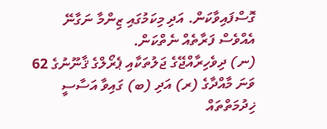ގޮސްފައިވާކަން. އަދި މިކަމުގައި ޒިންމާ ނަގާނޭ އެއްވެސް ފަރާތެއް ނެތްކަން.
(ނ) ދިވެހިރާއްޖޭގެ ޖަލުތަކާއި ޕެރޯލްގެ ޤާނޫނުގެ 62 ވަނަ މާއްދާގެ (ރ) އަދި (ބ) ގައިވާ އަސާސީ ޚިދުމަތްތައް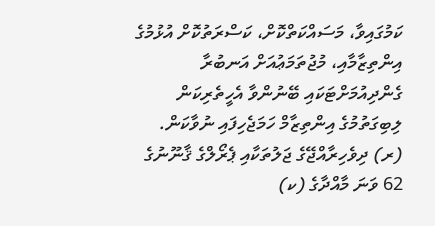ކަމުގައިވާ، މަސައްކަތްކޮށް، ކަސްރަތުކޮށް އުޅުމުގެ އިންތިޒާމާއި، މުޖުތަމަޢުއަށް އަނބުރާ ގެންދިއުމަށްޓަކައި ބޭނުންވާ އެހީތެރިކަން ލިބިގަތުމުގެ އިންތިޒާމް ހަމަޖެހިފައި ނުވާކަން.
(ރ) ދިވެހިރާއްޖޭގެ ޖަލުތަކާއި ޕެރޯލްގެ ޤާނޫނުގެ 62 ވަނަ މާއްދާގެ (ކ)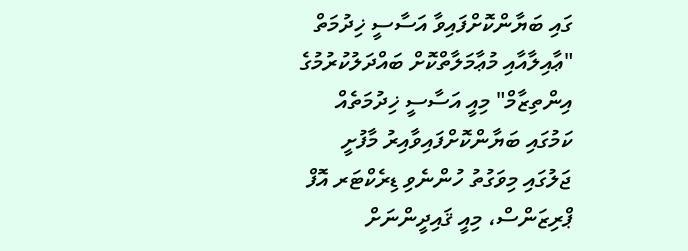ގައި ބަޔާންކޮށްފައިވާ އަސާސީ ޚިދުމަތް "ޢާއިލާއާއި މުޢާމަލާތްކޮށް ބައްދަލުކުރުމުގެ އިންތިޒާމް" މިއީ އަސާސީ ޚިދުމަތެއް ކަމުގައި ބަޔާންކޮށްފައިވާއިރު މާފުށީ ޖަލުގައި މިވަގުތު ހުންނެވި ޑިރެކްޓަރ އޮފް ޕްރިޒަންސް، މިއީ ޤައިދީންނަށް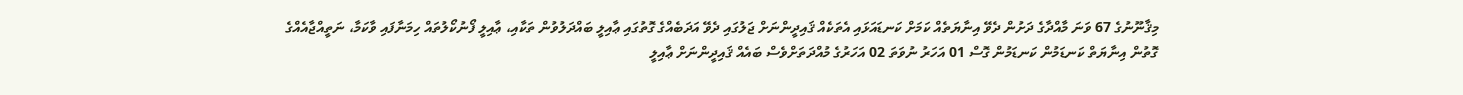މިޤާނޫނުގެ 67 ވަނަ މާއްދާގެ ދަށުން ދެވޭ އިނާޔަތެއް ކަމަށް ކަނޑައަޅައި އެތަކެއް ޤައިދީންނަށް ޖަލުގައި ދެވޭ އަދަބެއްގެ ގޮތުގައި ޢާއިލީ ބައްދަލުވުން ތަކާއި، ޢާއިލީ ފޯނުކޯލުތައް ހިމަނާފައި ވާކަމާ، ނަތީއްޖާއެއްގެ ގޮތުން އިނާޔަތް ކަނޑަމުން ކަނޑަމުން ގޮސް 01 އަހަރު ނުވަތަ 02 އަހަރުގެ މުއްދަތަށްވެސް ބައެއް ޤައިދީންނަށް ޢާއިލީ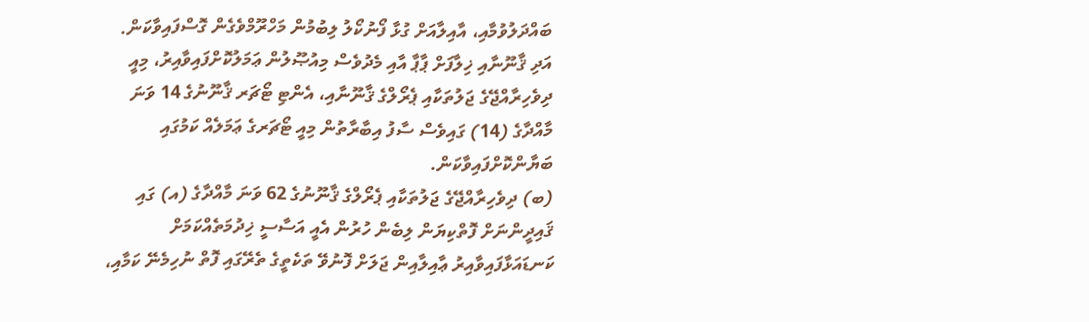ބައްދަލުވުމާއި، އާއިލާއަށް ގުޅާ ފޯނުކޯލު ލިބުމުން މަހްރޫމްވެގެން ގޮސްފައިވާކަން. އަދި ޤާނޫނާއި ޚިލާފަށް ޕާޕާ އާއި މެދުވެސް މިއުޞޫލުން ޢަމަލުކޮށްފައިވާއިރު، މިއީ ދިވެހިރާއްޖޭގެ ޖަލުތަކާއި ޕެރޯލްގެ ޤާނޫނާއި، އެންޓި ޓޯޗަރ ޤާނޫނުގެ 14 ވަނަ މާއްދާގެ (14) ގައިވެސް ސާފު އިބާރާތުން މިއީ ޓޯޗަރގެ ޢަމަލެއް ކަމުގައި ބަޔާންކޮށްފައިވާކަން.
(ބ) ދިވެހިރާއްޖޭގެ ޖަލުތަކާއި ޕެރޯލްގެ ޤާނޫނުގެ 62 ވަނަ މާއްދާގެ (އ) ގައި ޤައިދީންނަށް ފޮތްކިޔަން ލިބެން ހުރުން އެއީ އަސާސީ ޚިދުމަތެއްކަމަށް ކަނޑައަޅާފައިވާއިރު ޢާއިލާއިން ޖަލަށް ފޮނުވޭ ތަކެތީގެ ތެރޭގައި ފޮތް ނުހިމެނޭ ކަމާއި،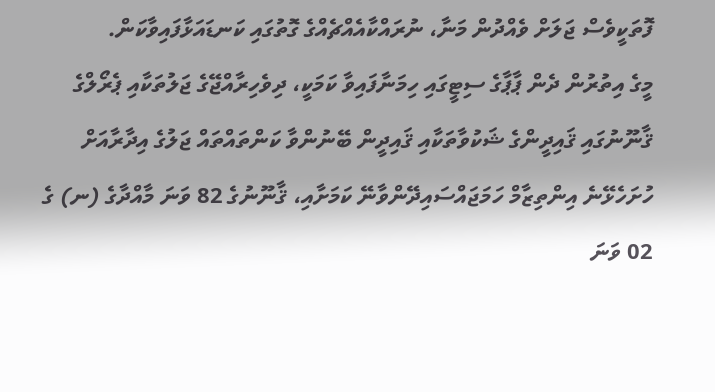ފޮތަކީވެސް ޖަލަށް ވެއްދުން މަނާ، ނުރައްކާއެއްޗެއްގެ ގޮތުގައި ކަނޑައަޅާފައިވާކަން.
މީގެ އިތުރުން ދެން ޕާޕާގެ ސިޓީގައި ހިމަނާފައިވާ ކަމަކީ، ދިވެހިރާއްޖޭގެ ޖަލުތަކާއި ޕެރޯލްގެ ޤާނޫނުގައި ޤައިދީންގެ ޝަކުވާތަކާއި ޤައިދީން ބޭނުންވާ ކަންތައްތައް ޖަލުގެ އިދާރާއަށް ހުށަހެޅޭނެ އިންތިޒާމް ހަމަޖައްސައިދޭންވާނޭ ކަމަށާއި، ޤާނޫނުގެ 82 ވަނަ މާއްދާގެ (ނ) ގެ 02 ވަނަ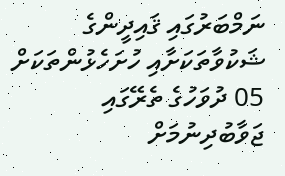ނަމްބަރުގައި ޤައިދީންގެ ޝަކުވާތަކަށާއި ހުށަހެޅުންތަކަށް 05 ދުވަހުގެ ތެރޭގައި ޖަވާބުދިނުމަށް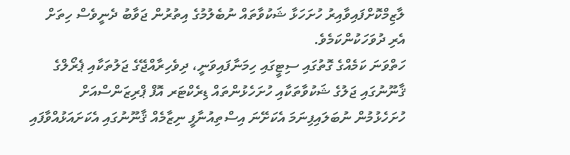ލާޒިމްކޮށްފައިވާއިރު ހުށަހަޅާ ޝަކުވާތައް ނުބެލުމުގެ އިތުރުން ޖަވާބު ދެނީވެސް ހިތަށް އެރި ދުވަހަކުންކަމެވެ.
ހަތްވަނަ ކަމެއްގެ ގޮތުގައި ސިޓީގައި ހިމަނާފައިވަނީ، ދިވެހިރާއްޖޭގެ ޖަލުތަކާއި ޕެރޯލްގެ ޤާނޫނުގައި ޖަލުގެ ޝަކުވާތަކާއި ހުށަހެޅުންތައް ޑިރެކްޓަރ އޮފް ޕްރިޒަންސްއަށް ހުށަހެޅުމުން ނުބަލައިފިނަމަ އެކަށޭނަ އިސްތިއުނާފީ ނިޒާމެއް ޤާނޫނުގައި އެކަށައަޅުއްވާފައި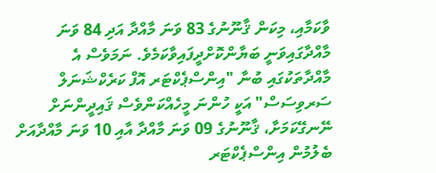ވާކަމާއި، މިކަން ޤާނޫނުގެ 83 ވަނަ މާއްދާ އަދި 84 ވަނަ މާއްދާގައިވަނީ ބަޔާންކޮށްދީފައިވާކަމެވެ. ނަމަވެސް އެ މާއްދާތަކުގައި ބުނާ "އިންސްޕެކްޓަރ އޮފް ކަރެކްޝަނަލް ސަރވިސަސް" އަކީ ހުންނަ މީހެއްކަންވެސް ޤައިދީންނަށް ނޭނގޭކަމަށާ، ޤާނޫނުގެ 09 ވަނަ މާއްދާ އާއި 10 ވަނަ މާއްދާއަށް ބެލުމުން އިންސްޕެކްޓަރ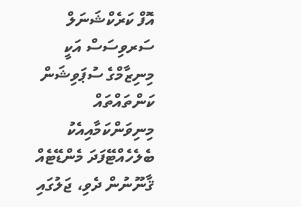އޮފް ކަރެކްޝަނަލް ސަރވިސަސް އަކީ މިނިޒާމްގެ ސުޕަވިޝަން ކަންތައްތައް މިނިވަންކަމާއިއެކު ބެލެހެއްޓޭފަދަ މެންޑޭޓެއް ޤާނޫނުން ދެވި، ޖަލުގައި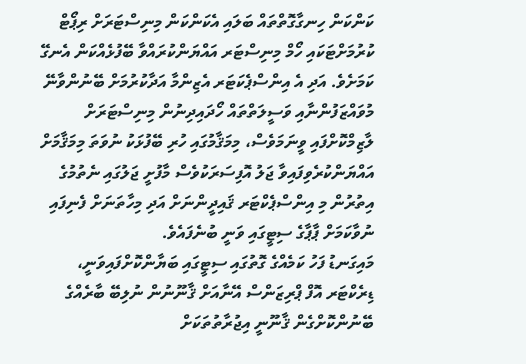ކަންކަން ހިނގާގޮތްތައް ބަލައި އެކަންކަން މިނިސްޓަރަށް ރިޕޯޓް ކުރުމަށްޓަކައި ހޯމް މިނިސްޓަރ އައްޔަންކުރައްވާ ބޭފުޅެއްކަން އެނގޭ ކަމަށެވެ. އަދި އެ އިންސްޕެކަޓަރ އެޒިންމާ އަދާކުރުމަށް ބޭނުންވާނޭ މުވައްޒަފުންނާއި ވަސީލަތްތައް ހޯދައިދިނުން މިނިސްޓަރަށް  ލާޒިމްކޮށްފައި ވީނަމަވެސް، މިމަޤާމުގައި ހުރި ބޭފުޅަކު ނުވަތަ މިމަޤާމަށް އައްޔަންކުރެވިފައިވާ ޖަލު އޮފިސަރަކުވެސް މާފުށީ ޖަލުގައި ނެތުމުގެ އިތުރުން މި އިންސްޕެކްޓަރ ޤައިދީންނަށް އަދި މިހާތަނަށް ފެނިފައި ނުވާކަމަށް ޕާޕާގެ ސިޓީގައި ވަނީ ބުނެފައެވެ.
މައިގަނޑު ފަހު ކަމެއްގެ ގޮތުގައި ސިޓީގައި ބަޔާންކޮށްފައިވަނީ، ޑިރެކްޓަރ އޮފް ޕްރިޒަންސް އޭނާއަށް ޤާނޫނުން ނުލިބޭ ބާރެއްގެ ބޭނުންކޮށްގެން ޤާނޫނީ އިޖުރާތުތަކަށް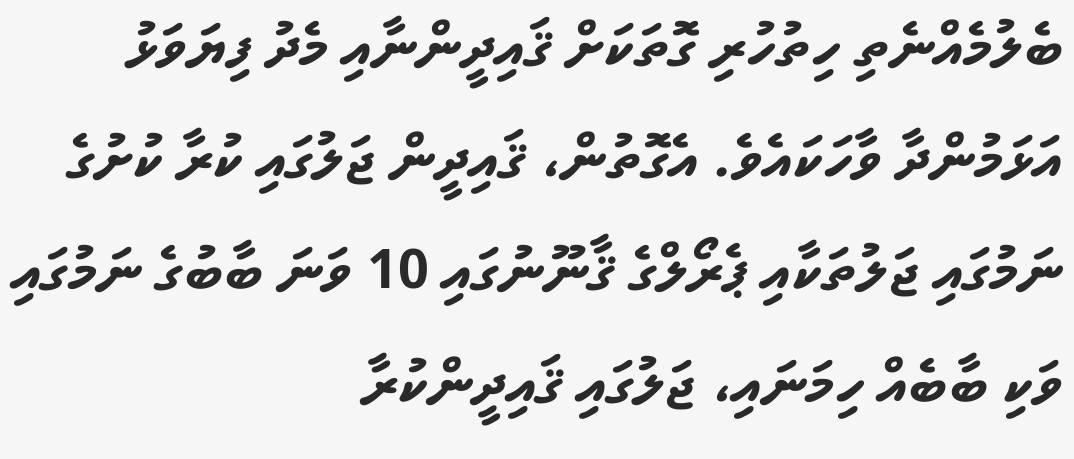ބެލުމެއްނެތި ހިތުހުރި ގޮތަކަށް ޤައިދީންނާއި މެދު ފިޔަވަޅު އަޅަމުންދާ ވާހަކައެވެ. އެގޮތުން، ޤައިދީން ޖަލުގައި ކުރާ ކުށުގެ ނަމުގައި ޖަލުތަކާއި ޕެރޯލްގެ ޤާނޫނުގައި 10 ވަނަ ބާބުގެ ނަމުގައި ވަކި ބާބެއް ހިމަނައި، ޖަލުގައި ޤައިދީންކުރާ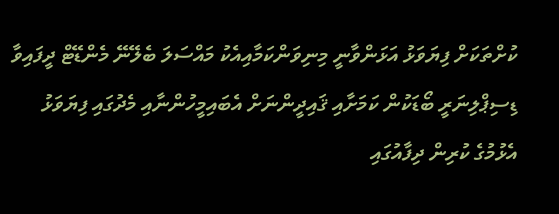ކުށްތަކަށް ފިޔަވަޅު އަޅަންވާނީ މިނިވަންކަމާއިއެކު މައްސަލަ ބެލޭނޭ މެންޑޭޓް ދީފައިވާ ޑިސިޕްލިނަރީ ބޯޑަކުން ކަމަށާއި ޤައިދީންނަށް އެބައިމީހުންނާއި މެދުގައި ފިޔަވަޅު އެޅުމުގެ ކުރިން ދިފާއުގައި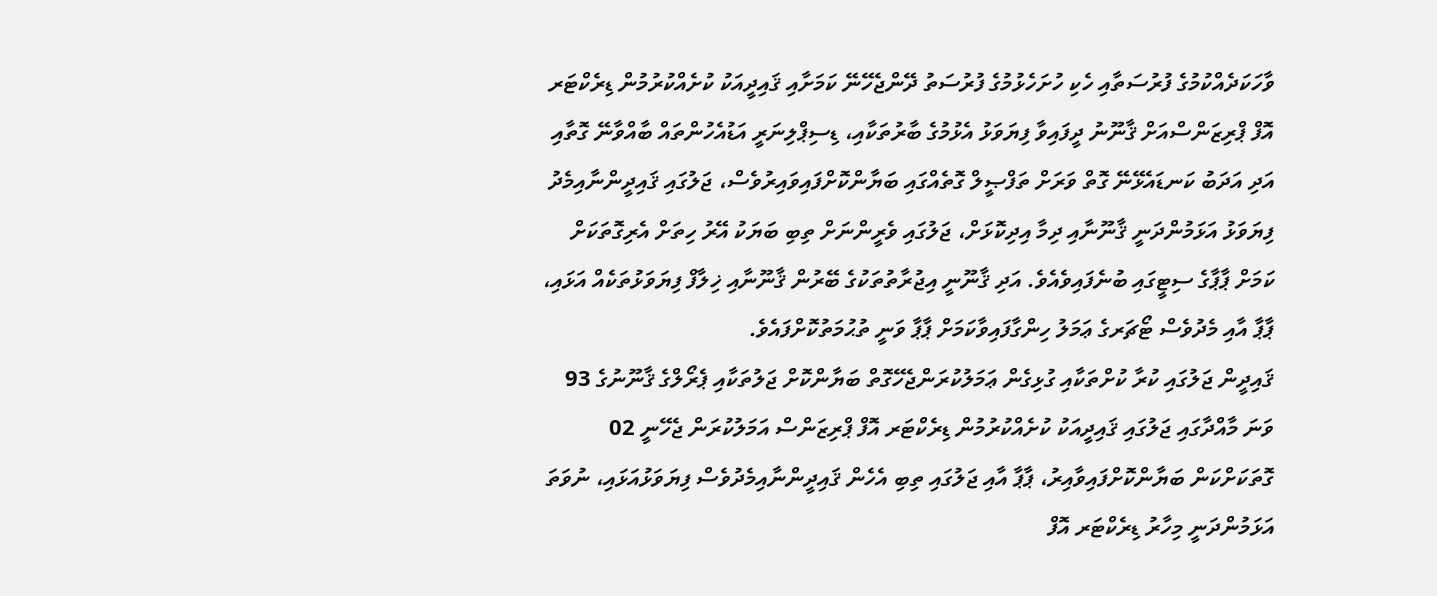ވާހަކަދެއްކުމުގެ ފުރުސަތާއި ހެކި ހުށަހެޅުމުގެ ފުރުސަތު ދޭންޖެހޭނޭ ކަމަށާއި ޤައިދީއަކު ކުށެއްކުރުމުން ޑިރެކްޓަރ އޮފް ޕްރިޒަންސްއަށް ޤާނޫނު ދީފައިވާ ފިޔަވަޅު އެޅުމުގެ ބާރުތަކާއި، ޑިސިޕްލިނަރީ އަޑުއެހުންތައް ބާއްވާނޭ ގޮތާއި އަދި އަދަބު ކަނޑައެޅޭނޭ ގޮތް ވަރަށް ތަފްޞީލް ގޮތެއްގައި ބަޔާންކޮށްފައިވައިރުވެސް، ޖަލުގައި ޤައިދީންނާއިމެދު ފިޔަވަޅު އަޅަމުންދަނީ ޤާނޫނާއި ދިމާ އިދިކޮޅަށް، ޖަލުގައި ވެރީންނަށް ތިބި ބަޔަކު އޭރު ހިތަށް އެރިގޮތަކަށް ކަމަށް ޕާޕާގެ ސިޓީގައި ބުނެފައިވެއެވެ. އަދި ޤާނޫނީ އިޖުރާތުތަކުގެ ބޭރުން ޤާނޫނާއި ޚިލާފް ފިޔަވަޅުތަކެއް އަޅައި، ޕާޕާ އާއި މެދުވެސް ޓޯޗަރގެ ޢަމަލު ހިންގާފައިވާކަމަށް ޕާޕާ ވަނީ ތުޙުމަތުކޮށްފައެވެ.
ޤައިދީން ޖަލުގައި ކުރާ ކުށްތަކާއި ގުޅިގެން ޢަމަލުކުރަންޖެހޭގޮތް ބަޔާންކޮށް ޖަލުތަކާއި ޕެރޯލްގެ ޤާނޫނުގެ 93 ވަނަ މާއްދާގައި ޖަލުގައި ޤައިދީއަކު ކުށެއްކުރުމުން ޑިރެކްޓަރ އޮފް ޕްރިޒަންސް އަމަލުކުރަން ޖެހޭނީ 02 ގޮތަކަށްކަން ބަޔާންކޮށްފައިވާއިރު، ޕާޕާ އާއި ޖަލުގައި ތިބި އެހެން ޤައިދީންނާއިމެދުވެސް ފިޔަވަޅުއަޅައި، ނުވަތަ އަޅަމުންދަނީ މިހާރު ޑިރެކްޓަރ އޮފް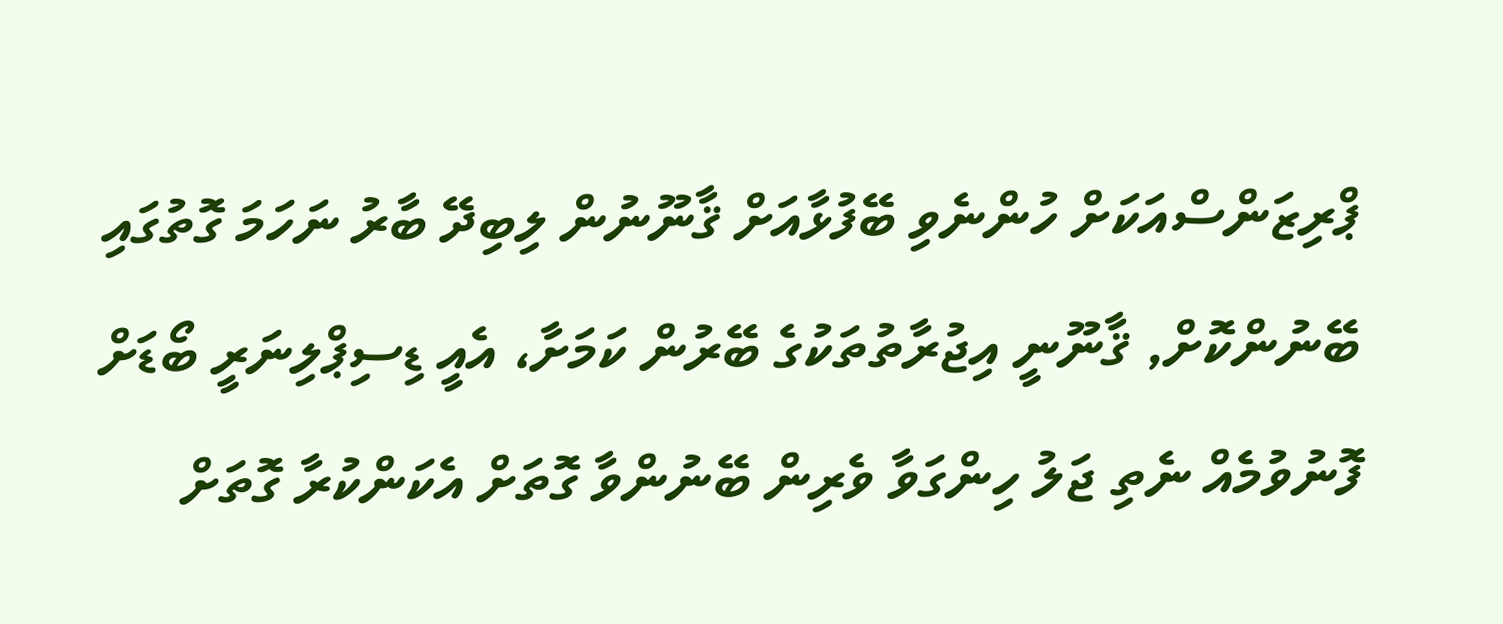ޕްރިޒަންސްއަކަށް ހުންނެވި ބޭފުޅާއަށް ޤާނޫނުން ލިބިދޭ ބާރު ނަހަމަ ގޮތުގައި ބޭނުންކޮށް, ޤާނޫނީ އިޖުރާތުތަކުގެ ބޭރުން ކަމަށާ، އެއީ ޑިސިޕްލިނަރީ ބޯޑަށް ފޮނުވުމެއް ނެތި ޖަލު ހިންގަވާ ވެރިން ބޭނުންވާ ގޮތަށް އެކަންކުރާ ގޮތަށް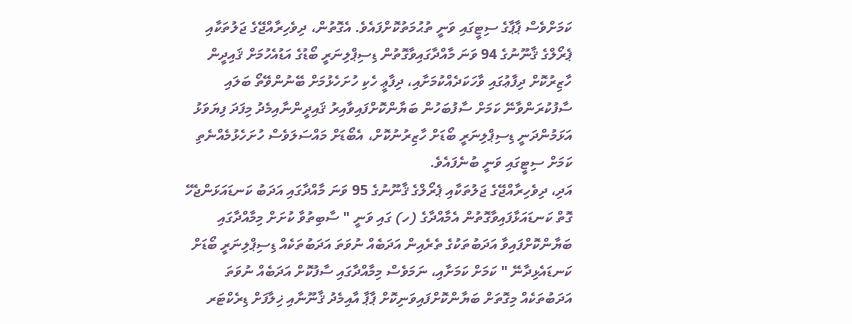ކަމަށްވެސް ޕާޕާގެ ސިޓީގައި ވަނީ ތުޙުމަތުކޮށްފައެވެ. އެގޮތުން، ދިވެހިރާއްޖޭގެ ޖަލުތަކާއި ޕެރޯލްގެ ޤާނޫނުގެ 94 ވަނަ މާއްދާގައިވާގޮތުން ޑިސިޕްލިނަރީ ބޯޑުގެ އަޑުއެހުމަށް ޤައިދީން ހާޒިރުކޮށް ދިފާޢުގައި ވާހަކަދެއްކުމަށާއި، ދިފާޢީ ހެކި ހުށަހެޅުމަށް ބޭނުންވޭތޯ ބަލައި ސާފުކުރަންވާނޭ ކަމަށް ސާފުބަހުން ބަޔާންކޮށްފައިވާއިރު ޤައިދީންނާއިމެދު މިފަދަ ފިޔަވަޅު އަޅަމުންދަނީ ޑިސިޕްލިނަރީ ބޯޑަށް ހާޒިރުނުކޮށް، އެބޯޑަށް މައްސަލަވެސް ހުށަހެޅުމެއްނެތި ކަމަށް ސިޓީގައި ވަނީ ބުނެފައެވެ.
އަދި، ދިވެހިރާއްޖޭގެ ޖަލުތަކާއި ޕެރޯލްގެ ޤާނޫނުގެ 95 ވަނަ މާއްދާގައި އަދަބު ކަނޑައަޅަންޖެހޭ ގޮތް ކަނޑައަޅާފައިވާގޮތުން އެމާއްދާގެ (ހ) ގައި ވަނީ " ސާބިތުވާ ކުށަށް މިމާއްދާގައި ބަޔާންކޮށްފައިވާ އަދަބުތަކުގެ ތެރެއިން އަދަބެއް ނުވަތަ އަދަބުތަކެއް ޑިސިޕްލިނަރީ ބޯޑަށް ކަނޑައެޅިދާނޭ " ކަމަށް ކަމަށާއި، ނަމަވެސް މިމާއްދާގައި ސާފުކޮށް އަދަބެއް ނުވަތަ އަދަބުތަކެއް މިގޮތަށް ބަޔާންކޮށްފައިވަނިކޮށް ޕާޕާ އާއިމެދު ޤާނޫނާއި ޚިލާފަށް ޑިރެކްޓަރ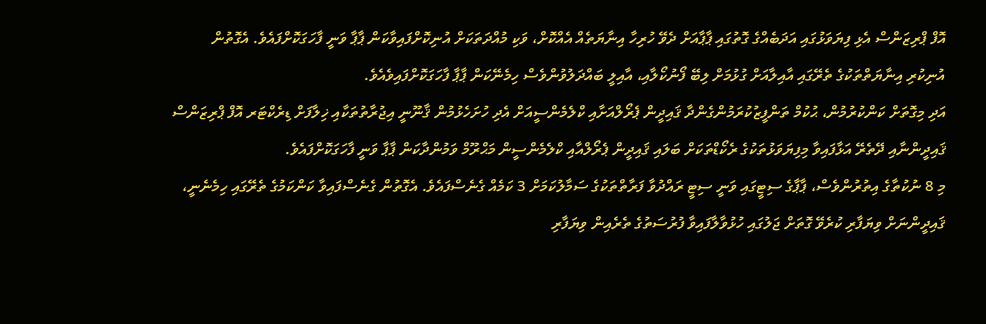އޮފް ޕްރިޒަންސް އެޅި ފިޔަވަޅުގައި އަދަބެއްގެ ގޮތުގައި ޕާޕާއަށް ދެވޭ ހުރިހާ އިނާޔަތެއް އެއްކޮށް، ވަކި މުއްދަތަކަށް އުނިކޮށްފައިވާކަން ޕާޕާ ވަނީ ފާހަގަކޮށްފައެވެ. އެގޮތުން އުނިކުރި އިނާޔަތްތަކުގެ ތެރޭގައި އާއިލާއަށް ގުޅުމަށް ލިބޭ ފޯނުކޯލާއި، އާއިލީ ބައްދަލުވުންވެސް ހިމެނޭކަން ޕާޕާ ފާހަގަކޮށްފައިވެއެވެ.
އަދި މިގޮތަށް ކަންކުރުމުން، ޙުކުމް ތަންފީޒުކުރަމުންގެންދާ ޤައިދީން ޕެރޯލްއަށާއި ކްލެމެންސީއަށް އެދި ހުށަހެޅުމުން ޤާނޫނީ އިޖުރާތުތަކާއި ޚިލާފަށް ޑިރެކްޓަރ އޮފް ޕްރިޒަންސް ޤައިދީންނާއި ދޭތެރޭ އަޅާފައިވާ މިފިޔަވަޅުތަކުގެ ރެކޯޑްތަކަށް ބަލައި ޤައިދީން ޕެރޯލްއާއި ކްލެމެންސީން މަޙްރޫމް ވަމުންދާކަން ޕާޕާ ވަނީ ފާހަގަކޮށްފައެވެ.
މި 8 ނުކުތާގެ އިތުރުންވެސް، ޕާޕާގެ ސިޓީގައި ވަނީ ސިޓީ ރައްދުވާ ފަރާތްތަކުގެ ސަމާލުކަމަށް 3 ކަމެއް ގެނެސްފައެވެ. އެގޮތުން ގެނެސްފައިވާ ކަންކަމުގެ ތެރޭގައި ހިމެނެނީ، ޤައިދީންނަށް ވިޔަފާރި ކުރެވޭ ގޮތަށް ޖަލުގައި ހުޅުވާލާފައިވާ ފުރުސަތުގެ ތެރެއިން ވިޔަފާރި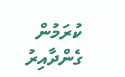ކުރަމުން ގެންދާއިރު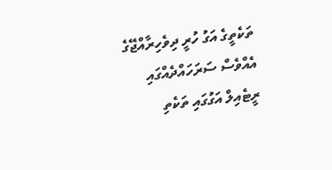ތަކެތީގެ އަގު ހުރީ ދިވެހިރާއްޖޭގެ އެއްވެސް ސަރަހައްދެއްގައި ރީޓެއިލް އަގުގައި ތަކެތި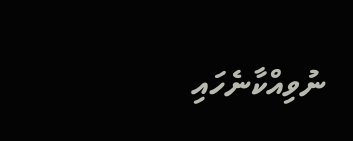ނުވިއްކާނެހައި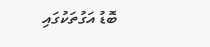ބޮޑު އަގުތަކުގައި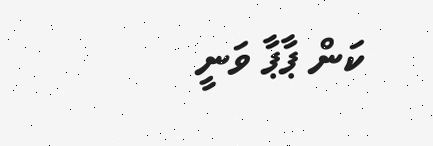ކަން ޕާޕާ ވަނީ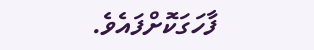ފާހަގަކޮށްފައެވެ.